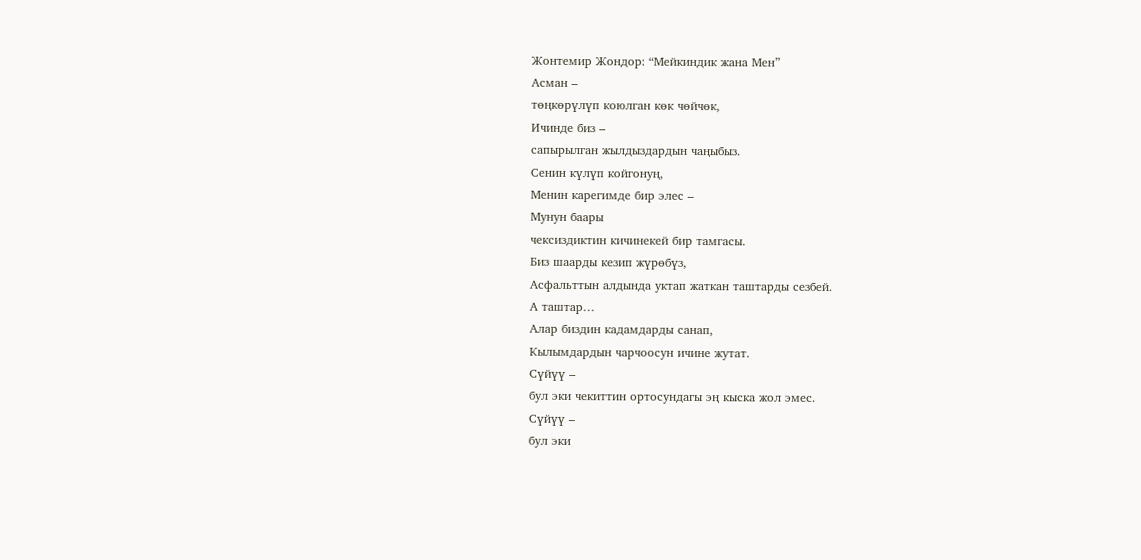Жонтемир Жондор: “Мейкиндик жана Мен”
Асман –
төңкөрүлүп коюлган көк чөйчөк,
Ичинде биз –
сапырылган жылдыздардын чаңыбыз.
Сенин күлүп койгонуң,
Менин карегимде бир элес –
Мунун баары
чексиздиктин кичинекей бир тамгасы.
Биз шаарды кезип жүрөбүз,
Асфальттын алдында уктап жаткан таштарды сезбей.
А таштар…
Алар биздин кадамдарды санап,
Кылымдардын чарчоосун ичине жутат.
Сүйүү –
бул эки чекиттин ортосундагы эң кыска жол эмес.
Сүйүү –
бул эки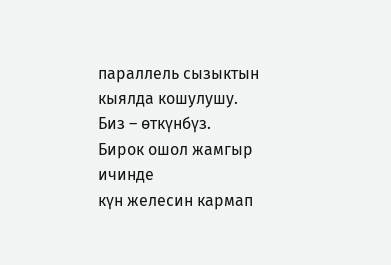параллель сызыктын
кыялда кошулушу.
Биз – өткүнбүз.
Бирок ошол жамгыр ичинде
күн желесин кармап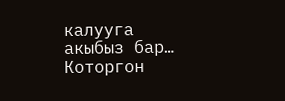калууга
акыбыз бар…
Которгон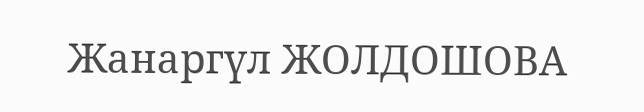Жанаргүл ЖОЛДОШОВА